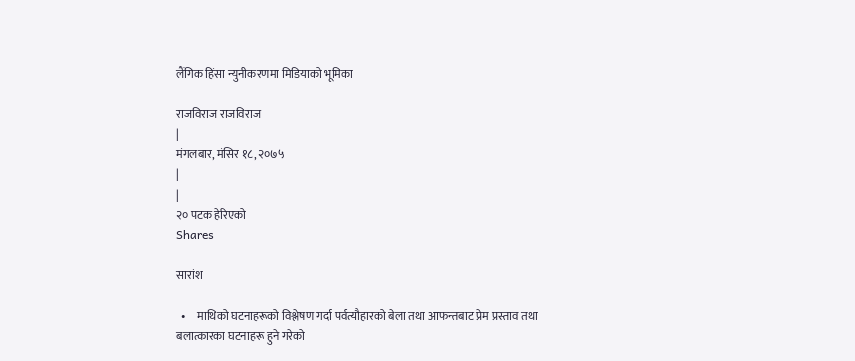लैंगिक हिंसा न्युनीकरणमा मिडियाको भूमिका

राजविराज राजविराज
|
मंगलबार, मंसिर १८, २०७५
|
|
२० पटक हेरिएको
Shares

सारांश

  •     माथिको घटनाहरूको विश्लेषण गर्दा पर्वत्यौहारको बेला तथा आफन्तबाट प्रेम प्रस्ताव तथा बलात्कारका घटनाहरू हुने गरेको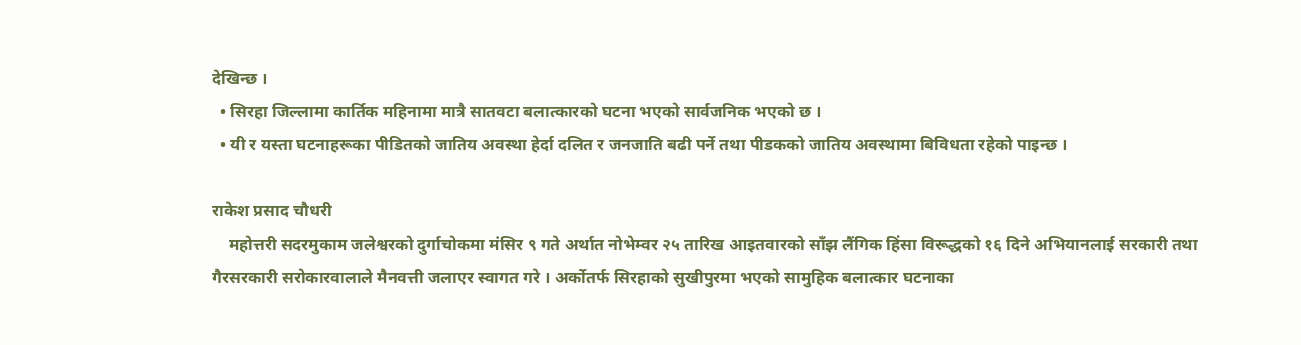देखिन्छ ।
  • सिरहा जिल्लामा कार्तिक महिनामा मात्रै सातवटा बलात्कारको घटना भएको सार्वजनिक भएको छ ।
  • यी र यस्ता घटनाहरूका पीडितको जातिय अवस्था हेर्दा दलित र जनजाति बढी पर्ने तथा पीडकको जातिय अवस्थामा बिविधता रहेको पाइन्छ ।

राकेश प्रसाद चौधरी
    महोत्तरी सदरमुकाम जलेश्वरको दुर्गाचोकमा मंसिर ९ गते अर्थात नोभेम्वर २५ तारिख आइतवारको साँझ लैंगिक हिंसा विरूद्धको १६ दिने अभियानलाई सरकारी तथा गैरसरकारी सरोकारवालाले मैनवत्ती जलाएर स्वागत गरे । अर्कोतर्फ सिरहाको सुखीपुरमा भएको सामुहिक बलात्कार घटनाका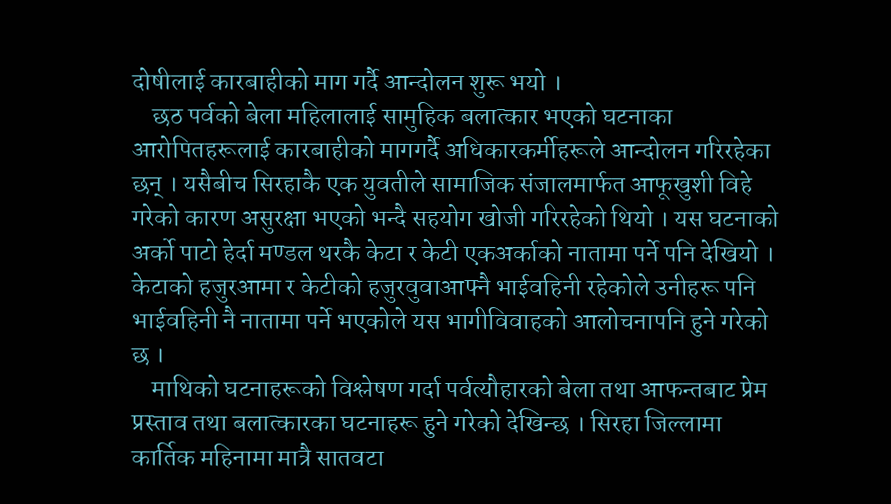दोषीलाई कारबाहीको माग गर्दै आन्दोलन शुरू भयो ।
    छठ पर्वको बेला महिलालाई सामुहिक बलात्कार भएको घटनाका आरोपितहरूलाई कारबाहीको मागगर्दै अधिकारकर्मीहरूले आन्दोलन गरिरहेका छन् । यसैबीच सिरहाकै एक युवतीले सामाजिक संजालमार्फत आफूखुशी विहे गरेको कारण असुरक्षा भएको भन्दै सहयोग खोजी गरिरहेको थियो । यस घटनाको अर्को पाटो हेर्दा मण्डल थरकै केटा र केटी एकअर्काको नातामा पर्ने पनि देखियो । केटाको हजुरआमा र केटीको हजुरवुवाआफ्नै भाईवहिनी रहेकोले उनीहरू पनि भाईवहिनी नै नातामा पर्ने भएकोले यस भागीविवाहको आलोचनापनि हुने गरेको छ ।
    माथिको घटनाहरूको विश्लेषण गर्दा पर्वत्यौहारको बेला तथा आफन्तबाट प्रेम प्रस्ताव तथा बलात्कारका घटनाहरू हुने गरेको देखिन्छ । सिरहा जिल्लामा कार्तिक महिनामा मात्रै सातवटा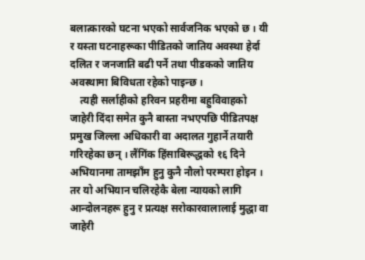बलात्कारको घटना भएको सार्वजनिक भएको छ । यी र यस्ता घटनाहरूका पीडितको जातिय अवस्था हेर्दा दलित र जनजाति बढी पर्ने तथा पीडकको जातिय अवस्थामा बिविधता रहेको पाइन्छ ।
    त्यही सर्लाहीको हरिवन प्रहरीमा बहुविवाहको जाहेरी दिंदा समेत कुनै बास्ता नभएपछि पीडितपक्ष प्रमुख जिल्ला अधिकारी वा अदालत गुहार्ने तयारी गरिरहेका छन् । लैंगिंक हिंसाबिरूद्धको १६ दिने अभियानमा तामझाँम हुनु कुनै नौलो परम्परा होइन । तर यो अभियान चलिरहेकै बेला न्यायको लागि आन्दोलनहरू हुनु र प्रत्यक्ष सरोकारवालालाई मुद्धा वा जाहेरी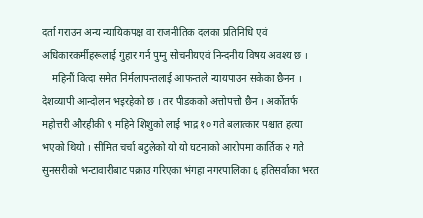दर्ता गराउन अन्य न्यायिकपक्ष वा राजनीतिक दलका प्रतिनिधि एवं अधिकारकर्मीहरूलाई गुहार गर्न पुग्नु सोचनीयएवं निन्दनीय विषय अवश्य छ ।
    महिनौं वित्दा समेत निर्मलापन्तलाई आफन्तले न्यायपाउन सकेका छैनन । देशव्यापी आन्दोलन भइरहेको छ । तर पीडकको अत्तोपत्तो छैन । अर्कोतर्फ महोत्तरी औरहीकी ९ महिने शिशुको लाई भाद्र १० गते बलात्कार पश्चात हत्या भएको थियो । सीमित चर्चा बटुलेको यो यो घटनाको आरोपमा कार्तिक २ गते सुनसरीको भन्टावारीबाट पक्राउ गरिएका भंगहा नगरपालिका ६ हतिसर्वाका भरत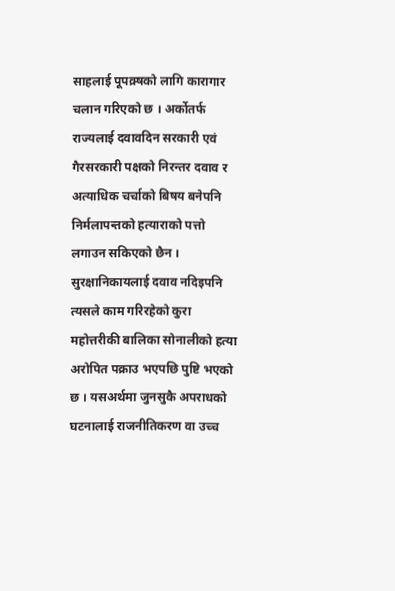साहलाई पूपक्र्षको लागि कारागार चलान गरिएको छ । अर्कोतर्फ राज्यलाई दवावदिन सरकारी एवं गैरसरकारी पक्षको निरन्तर दवाव र अत्याधिक चर्चाको बिषय बनेपनि निर्मलापन्तको हत्याराको पत्तो लगाउन सकिएको छैन । सुरक्षानिकायलाई दवाव नदिइपनि त्यसले काम गरिरहेको कुरा महोत्तरीकी बालिका सोनालीको हत्या अरोपित पक्राउ भएपछि पुष्टि भएको छ । यसअर्थमा जुनसुकै अपराधको घटनालाई राजनीतिकरण वा उच्च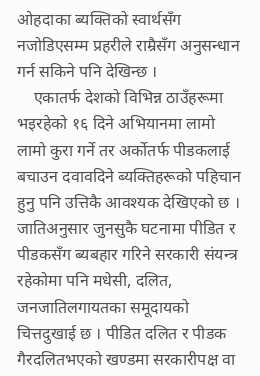ओहदाका ब्यक्तिको स्वार्थसँग नजोडिएसम्म प्रहरीले राम्रैसँग अनुसन्धान गर्न सकिने पनि देखिन्छ ।
    एकातर्फ देशको विभिन्न ठाउँहरूमा भइरहेको १६ दिने अभियानमा लामो लामो कुरा गर्ने तर अर्कोतर्फ पीडकलाई बचाउन दवावदिने ब्यक्तिहरूको पहिचान हुनु पनि उत्तिकै आवश्यक देखिएको छ । जातिअनुसार जुनसुकै घटनामा पीडित र पीडकसँग ब्यबहार गरिने सरकारी संयन्त्र रहेकोमा पनि मधेसी, दलित, जनजातिलगायतका समूदायको चित्तदुखाई छ । पीडित दलित र पीडक गैरदलितभएको खण्डमा सरकारीपक्ष वा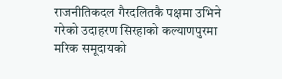राजनीतिकदल गैरदलितकै पक्षमा उभिने गरेको उदाहरण सिरहाको कल्याणपुरमा मरिक समूदायको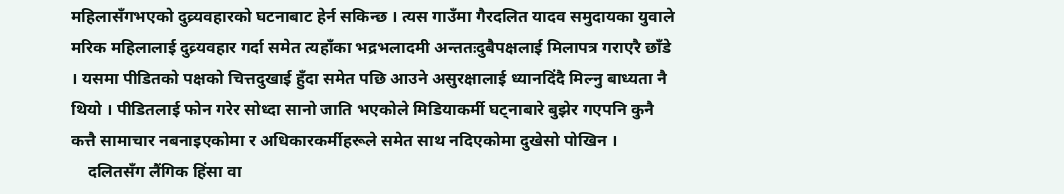महिलासँगभएको दुव्र्यवहारको घटनाबाट हेर्न सकिन्छ । त्यस गाउँमा गैरदलित यादव समुदायका युवाले मरिक महिलालाई दुव्र्यवहार गर्दा समेत त्यहाँका भद्रभलादमी अन्ततःदुबैपक्षलाई मिलापत्र गराएरै छाँडे । यसमा पीडितको पक्षको चित्तदुखाई हुँदा समेत पछि आउने असुरक्षालाई ध्यानदिंदै मिल्नु बाध्यता नै थियो । पीडितलाई फोन गरेर सोध्दा सानो जाति भएकोले मिडियाकर्मी घट्नाबारे बुझेर गएपनि कुनै कत्तै सामाचार नबनाइएकोमा र अधिकारकर्मीहरूले समेत साथ नदिएकोमा दुखेसो पोखिन ।
    दलितसँग लैंगिक हिंसा वा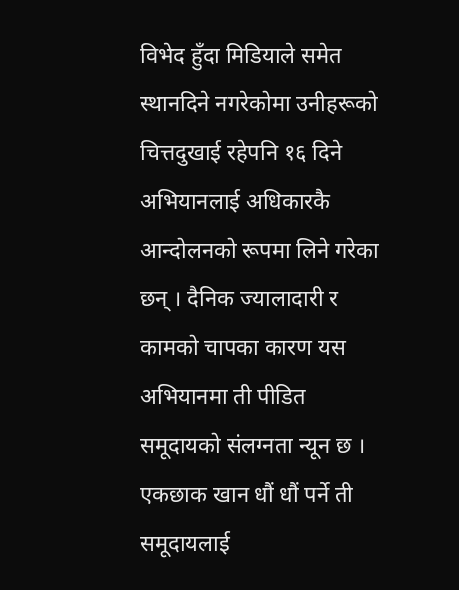विभेद हुँदा मिडियाले समेत स्थानदिने नगरेकोमा उनीहरूको चित्तदुखाई रहेपनि १६ दिने अभियानलाई अधिकारकै आन्दोलनको रूपमा लिने गरेका छन् । दैनिक ज्यालादारी र कामको चापका कारण यस अभियानमा ती पीडित समूदायको संलग्नता न्यून छ । एकछाक खान धौं धौं पर्ने ती समूदायलाई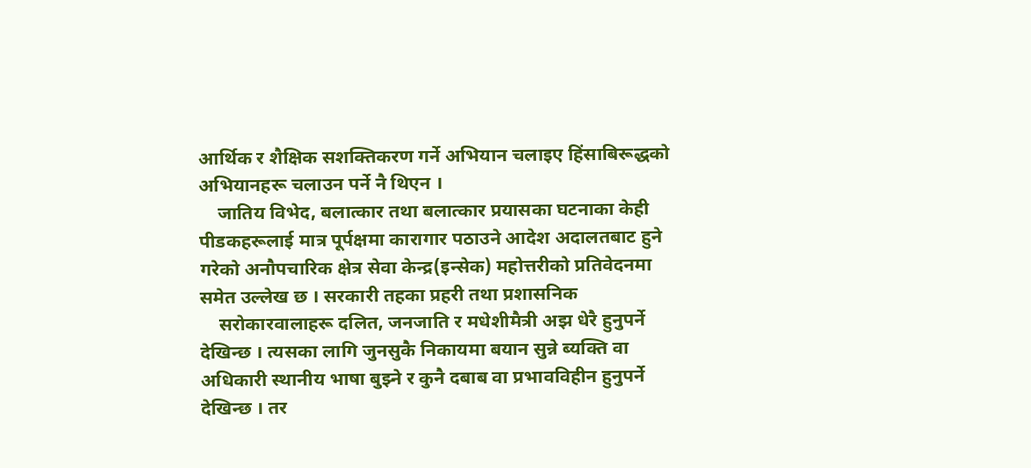आर्थिक र शैक्षिक सशक्तिकरण गर्ने अभियान चलाइए हिंसाबिरूद्धको अभियानहरू चलाउन पर्ने नै थिएन ।
    जातिय विभेद, बलात्कार तथा बलात्कार प्रयासका घटनाका केही पीडकहरूलाई मात्र पूर्पक्षमा कारागार पठाउने आदेश अदालतबाट हुने गरेको अनौपचारिक क्षेत्र सेवा केन्द्र(इन्सेक) महोत्तरीको प्रतिवेदनमा समेत उल्लेख छ । सरकारी तहका प्रहरी तथा प्रशासनिक
    सरोकारवालाहरू दलित, जनजाति र मधेशीमैत्री अझ धेरै हुनुपर्ने देखिन्छ । त्यसका लागि जुनसुकै निकायमा बयान सुन्ने ब्यक्ति वा अधिकारी स्थानीय भाषा बुझ्ने र कुनै दबाब वा प्रभावविहीन हुनुपर्ने देखिन्छ । तर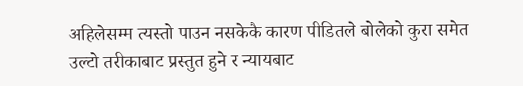अहिलेसम्म त्यस्तो पाउन नसकेकै कारण पीडितले बोलेको कुरा समेत उल्टो तरीकाबाट प्रस्तुत हुने र न्यायबाट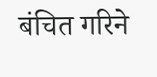बंचित गरिने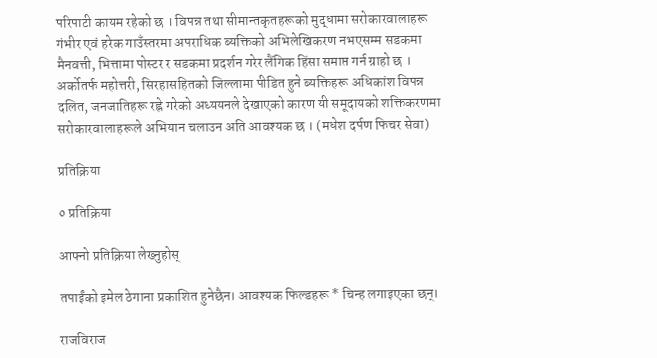परिपाटी कायम रहेको छ । विपन्न तथा सीमान्तकृतहरूको मुद्धामा सरोकारवालाहरू गंभीर एवं हरेक गाउँस्तरमा अपराधिक ब्यक्तिको अभिलेखिकरण नभएसम्म सडकमा मैनवत्ती, भित्तामा पोस्टर र सडकमा प्रदर्शन गरेर लैंगिक हिंसा समाप्त गर्न ग्राहो छ । अर्कोतर्फ महोत्तरी, सिरहासहितको जिल्लामा पीडित हुने ब्यक्तिहरू अधिकांश विपन्न दलित, जनजातिहरू रह्ने गरेको अध्ययनले देखाएको कारण यी समूदायको शक्तिकरणमा सरोकारवालाहरूले अभियान चलाउन अति आवश्यक छ । (मधेश दर्पण फिचर सेवा)

प्रतिक्रिया

० प्रतिक्रिया

आफ्नो प्रतिक्रिया लेख्नुहोस्

तपाईंको इमेल ठेगाना प्रकाशित हुनेछैन। आवश्यक फिल्डहरू * चिन्ह लगाइएका छन्।

राजविराज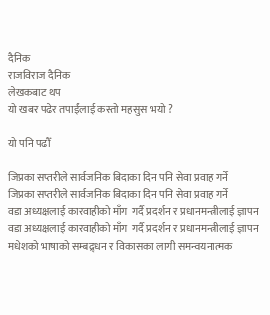दैनिक
राजविराज दैनिक
लेखकबाट थप
यो खबर पढेर तपाईंलाई कस्तो महसुस भयो ?

यो पनि पढौँ

जिप्रका सप्तरीले सार्वजनिक बिदाका दिन पनि सेवा प्रवाह गर्ने
जिप्रका सप्तरीले सार्वजनिक बिदाका दिन पनि सेवा प्रवाह गर्ने
वडा अध्यक्षलाई कारवाहीको माँग  गर्दै प्रदर्शन र प्रधानमन्त्रीलाई ज्ञापन
वडा अध्यक्षलाई कारवाहीको माँग  गर्दै प्रदर्शन र प्रधानमन्त्रीलाई ज्ञापन
मधेशको भाषाको सम्बद्र्धन र विकासका लागी समन्वयनात्मक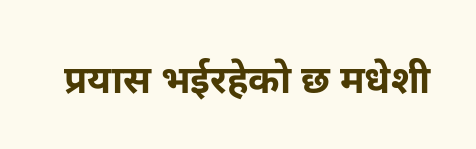प्रयास भईरहेको छ मधेशी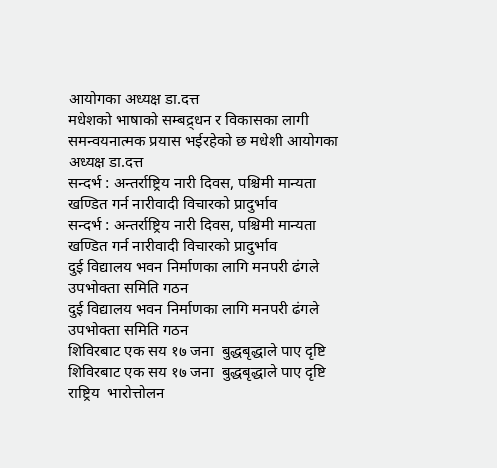आयोगका अध्यक्ष डा.दत्त
मधेशको भाषाको सम्बद्र्धन र विकासका लागी समन्वयनात्मक प्रयास भईरहेको छ मधेशी आयोगका अध्यक्ष डा.दत्त
सन्दर्भ : अन्तर्राष्ट्रिय नारी दिवस, पश्चिमी मान्यता खण्डित गर्न नारीवादी विचारको प्रादुर्भाव
सन्दर्भ : अन्तर्राष्ट्रिय नारी दिवस, पश्चिमी मान्यता खण्डित गर्न नारीवादी विचारको प्रादुर्भाव
दुई विद्यालय भवन निर्माणका लागि मनपरी ढंगले उपभोक्ता समिति गठन
दुई विद्यालय भवन निर्माणका लागि मनपरी ढंगले उपभोक्ता समिति गठन
शिविरबाट एक सय १७ जना  बुद्धबृद्धाले पाए दृष्टि
शिविरबाट एक सय १७ जना  बुद्धबृद्धाले पाए दृष्टि
राष्ट्रिय  भारोत्तोलन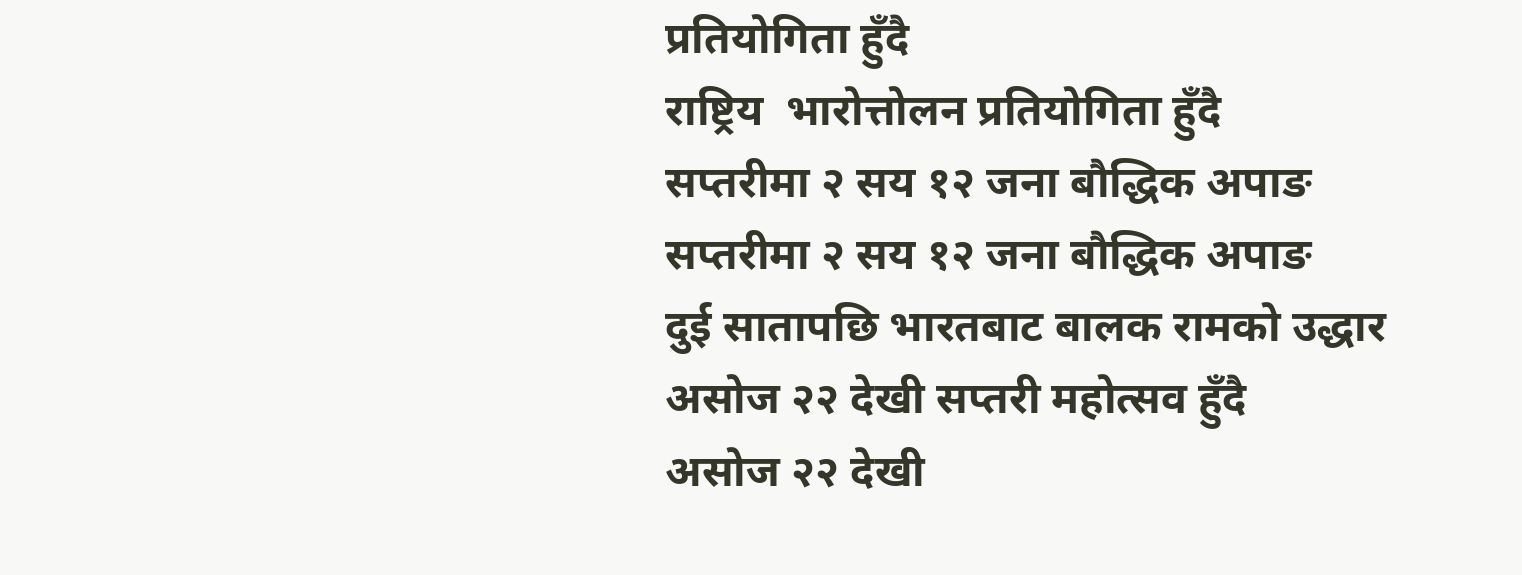प्रतियोगिता हुँदै
राष्ट्रिय  भारोत्तोलन प्रतियोगिता हुँदै
सप्तरीमा २ सय १२ जना बौद्धिक अपाङ
सप्तरीमा २ सय १२ जना बौद्धिक अपाङ
दुई सातापछि भारतबाट बालक रामको उद्धार
असोज २२ देखी सप्तरी महोत्सव हुँदै
असोज २२ देखी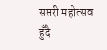सप्तरी महोत्सव हुँदै